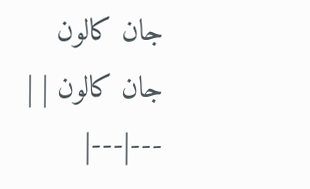جان کالون
جان کالون | |
---|---|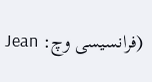(فرانسیسی وچ: Jean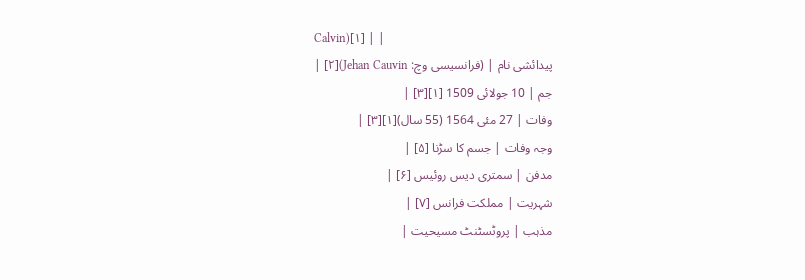Calvin)[۱] | |
پیدائشی نام | (فرانسیسی وچ: Jehan Cauvin)[۲] |
جم | 10 جولائی 1509 [۱][۳] |
وفات | 27 مئی 1564 (55 سال)[۱][۳] |
وجہ وفات | جسم کا سڑنا [۵] |
مدفن | سمتری دیس روئیس [۶] |
شہریت | مملکت فرانس [۷] |
مذہب | پروٹسٹنٹ مسیحیت |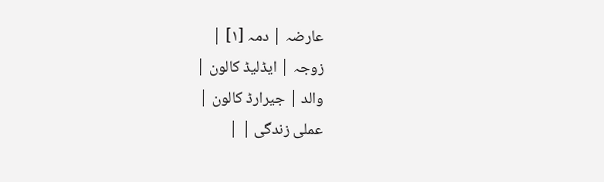عارضہ | دمہ [۱] |
زوجہ | ایڈلیڈ کالون |
والد | جیرارڈ کالون |
عملی زندگی | |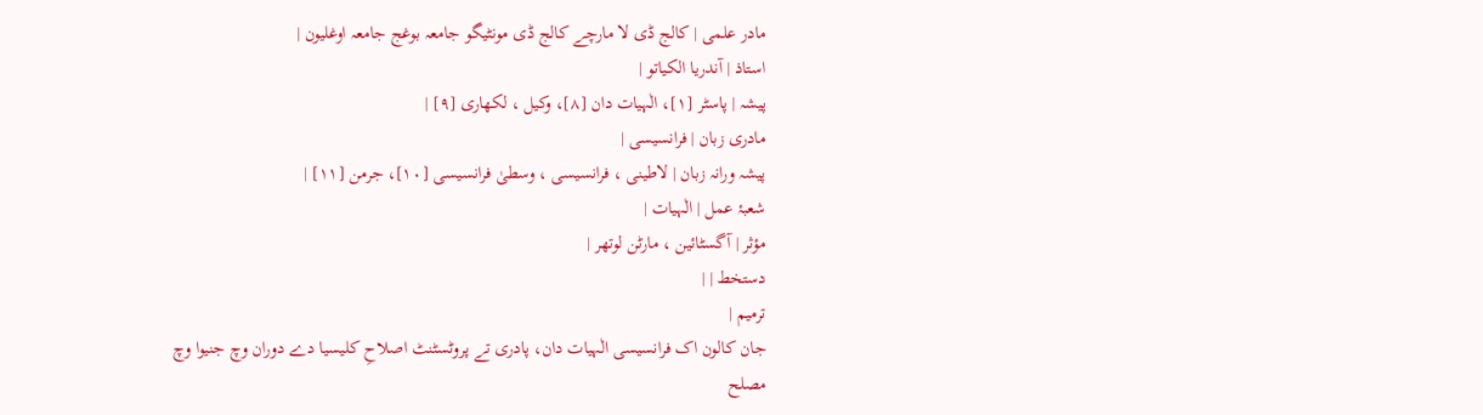مادر علمی | کالج ڈی لا مارچے کالج ڈی مونٹیگو جامعہ بوغج جامعہ اوغلیون |
استاذ | آندریا الکیاتو |
پیشہ | پاسٹر [۱]، الٰہیات دان [۸]، وکیل ، لکھاری [۹] |
مادری زبان | فرانسیسی |
پیشہ ورانہ زبان | لاطینی ، فرانسیسی ، وسطیٰ فرانسیسی [۱۰]، جرمن [۱۱] |
شعبۂ عمل | الٰہیات |
مؤثر | آگسٹائین ، مارٹن لوتھر |
دستخط | |
ترمیم |
جان کالون اک فرانسیسی الٰہیات دان، پادری تے پروٹسٹنٹ اصلاحِ کلیسیا دے دوران وچ جنیوا وچ مصلح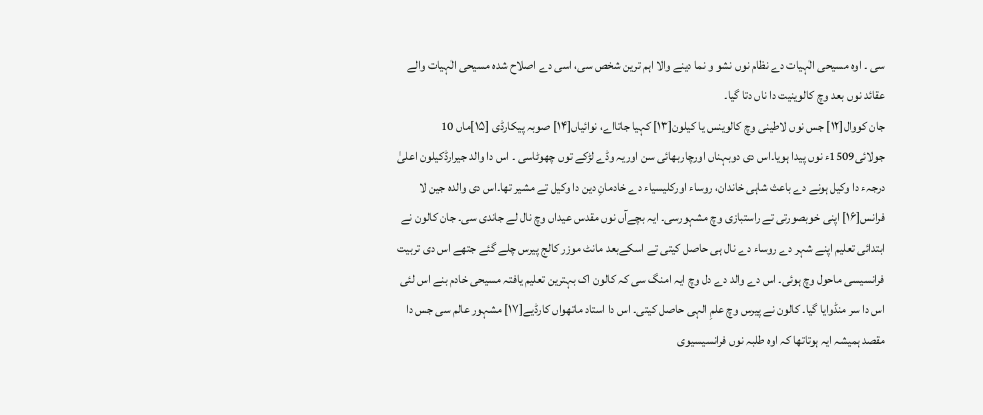سی ۔ اوہ مسیحی الٰہیات دے نظام نوں نشو و نما دینے والا اہم ترین شخص سی، اسی دے اصلاح شدہ مسیحی الٰہیات والے عقائد نوں بعد وچ کالوینیت دا ناں دتا گیا۔
جان کووال[۱۲] جس نوں لاطینی وچ کالوینس یا کیلون[۱۳] کہیا جاتااے، نوائیاں[۱۴] صوبہ پیکارڈی [۱۵]ماں 10 جولائی1509ء نوں پیدا ہويا۔اس دی دوبہناں اورچاربھائی سن اوریہ وڈے لڑکے توں چھوٹاسی ۔ اس دا والد جیرارڈکیلون اعلیٰ درجہء دا وکیل ہونے دے باعث شاہی خاندان، روساء اورکلیسیاء دے خادمانِ دین دا وکیل تے مشیر تھا۔اس دی والدہ جین لا فرانس[۱۶] اپنی خوبصورتی تے راستبازی وچ مشہورسی۔ ایہ بچےآں نوں مقدس عیداں وچ نال لے جاندی سی۔ جان کالون نے ابتدائی تعلیم اپنے شہر دے روساء دے نال ہی حاصل کيتی تے اسکےبعد مانٹ موزر کالج پیرس چلے گئے جتھے اس دی تربیت فرانسیسی ماحول وچ ہوئی۔ اس دے والد دے دل وچ ایہ امنگ سی کہ کالون اک بہترین تعلیم یافتہ مسیحی خادم بنے اس لئی اس دا سر منڈوایا گیا۔ کالون نے پیرس وچ علمِ الہی حاصل کيتی۔ اس دا استاد ماتھواں کارڈیے[۱۷] مشہور عالم سی جس دا مقصد ہمیشہ ایہ ہوتاتھا کہ اوہ طلبہ نوں فرانسیسیوی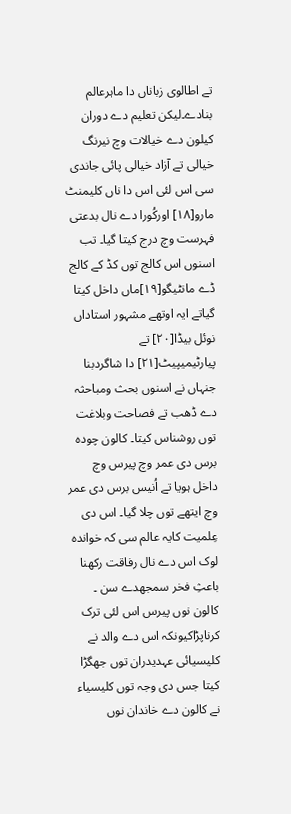تے اطالوی زباناں دا ماہرعالم بنادے۔لیکن تعلیم دے دوران کیلون دے خیالات وچ نیرنگ خیالی تے آزاد خیالی پائی جاندی سی اس لئی اس دا ناں کلیمنٹ مارو[۱۸] اورکُورا دے نال بدعتی فہرست وچ درج کیتا گیا۔ تب اسنوں اس کالج توں کڈ کے کالج ڈے مانٹیگو[۱۹]ماں داخل کیتا گیاتے ایہ اوتھے مشہور استاداں نوئل بیڈا[۲۰] تے پیارٹیمیپیٹ[۲۱] دا شاگردبنا جنہاں نے اسنوں بحث ومباحثہ دے ڈھب تے فصاحت وبلاغت توں روشناس کیتا۔ کالون چودہ برس دی عمر وچ پیرس وچ داخل ہويا تے اُنیس برس دی عمر وچ ایتھے توں چلا گیا۔ اس دی عِلمیت کایہ عالم سی کہ خواندہ لوک اس دے نال رفاقت رکھنا باعثِ فخر سمجھدے سن ۔ کالون نوں پیرس اس لئی ترک کرناپڑاکیونکہ اس دے والد نے کلیسیائی عہدیدران توں جھگڑا کیتا جس دی وجہ توں کلیسیاء نے کالون دے خاندان نوں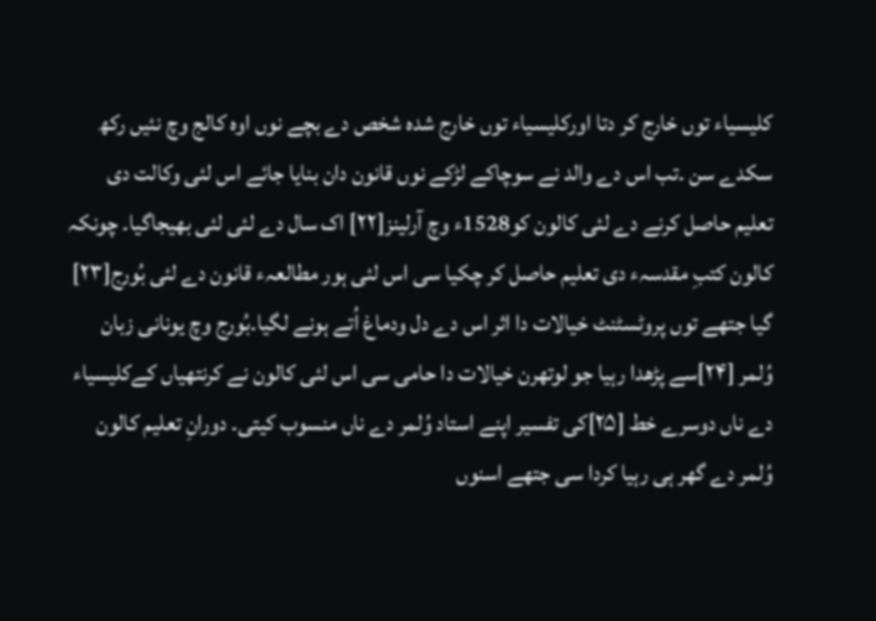کلیسیاء توں خارج کر دتا اورکلیسیاء توں خارج شدہ شخص دے بچے نوں اوہ کالج وچ نئيں رکھ سکدے سن ۔تب اس دے والد نے سوچاکے لڑکے نوں قانون دان بنایا جائے اس لئی وکالت دی تعلیم حاصل کرنے دے لئی کالون کو1528ء وچ آرلینز[۲۲] اک سال دے لئی لئی بھیجاگیا۔ چونکہ کالون کتبِ مقدسہء دی تعلیم حاصل کر چکيا سی اس لئی ہور مطالعہء قانون دے لئی بُورج[۲۳] گیا جتھے توں پروٹسٹنٹ خیالات دا اثر اس دے دل ودماغ اُتے ہونے لگیا۔بُورج وچ یونانی زبان وُلمر [۲۴]سے پڑھدا رہیا جو لوتھرن خیالات دا حامی سی اس لئی کالون نے کرنتھیاں کےکلیسیاء دے ناں دوسرے خط [۲۵]کی تفسیر اپنے استاد وُلمر دے ناں منسوب کيتی۔ دورانِ تعلیم کالون وُلمر دے گھر ہی رہیا کردا سی جتھے اسنوں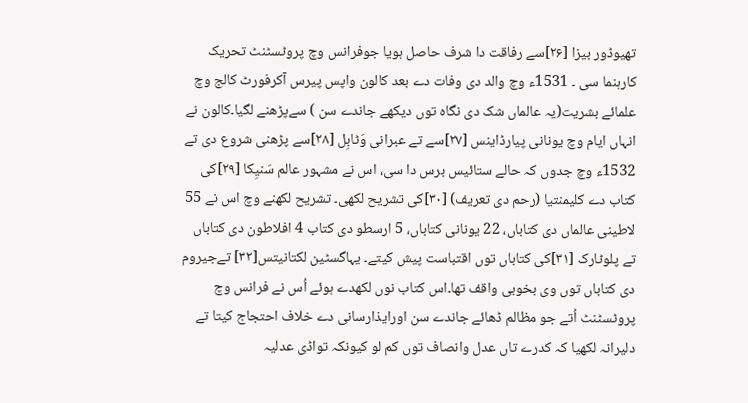تھیوڈور بیزا [۲۶]سے رفاقت دا شرف حاصل ہويا جوفرانس وچ پروٹسٹنٹ تحریک کارہنما سی ۔ 1531ء وچ والد دی وفات دے بعد کالون واپس پیرس آکرفورٹ کالج وچ علمائے بشریت(یہ عالماں شک دی نگاہ توں دیکھے جاندے سن ) سےپڑھنے لگیا۔کالون نے انہاں ایام وچ یونانی پیارڈاینس [۲۷]سے تے عبرانی وَٹابِل [۲۸]سے پڑھنی شروع دی تے 1532ء وچ جدوں کہ حالے ستائیس برس دا سی، اس نے مشہور عالم سَنیِکا [۲۹]کی کتاب دے کلیمنتیا (رحم دی تعریف) [۳۰]کی تشریح لکھی۔ تشریح لکھنے وچ اس نے 55 لاطینی عالماں دی کتاباں، 22 یونانی کتاباں، 5 ارسطو دی کتاب 4 افلاطون دی کتاباں تے پلوٹارک [۳۱]کی کتاباں توں اقتباست پیش کیتے۔ یہاگسٹین لکتانیتس[۳۲] تےجیروم دی کتاباں توں وی بخوبی واقف تھا۔اس کتاب نوں لکھدے ہوئے اُس نے فرانس وچ پروٹسٹنٹ اُتے جو مظالم ڈھائے جاندے سن اورایذارسانی دے خلاف احتجاج کیتا تے دلیرانہ لکھیا کہ کدرے تاں عدل وانصاف توں کم لو کیونکہ تواڈی عدلیہ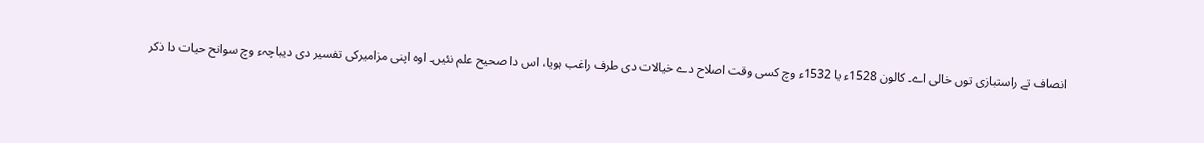انصاف تے راستبازی توں خالی اے۔ کالون 1528ء یا 1532ء وچ کسی وقت اصلاح دے خیالات دی طرف راغب ہويا، اس دا صحیح علم نئيں۔ اوہ اپنی مزامیرکی تفسیر دی دیباچہء وچ سوانح حیات دا ذکر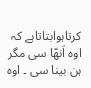کرتاہوابتاتاہے کہ اوہ اَنھّا سی مگر ہن بینا سی ۔ اوہ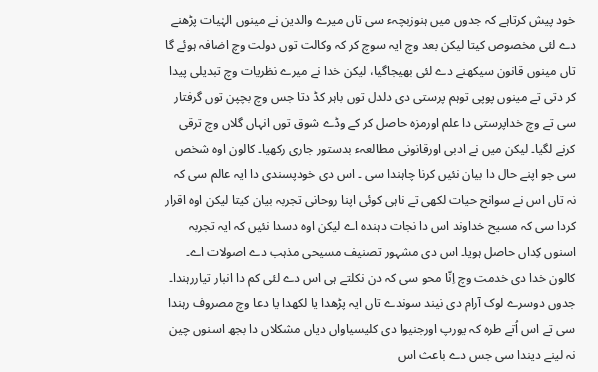خود پیش کرتاہے کہ جدوں ميں ہنوزبچہء سی تاں میرے والدین نے مینوں الہٰیات پڑھنے دے لئی مخصوص کیتا لیکن بعد وچ ایہ سوچ کر کہ وکالت توں دولت وچ اضافہ ہوئے گا تاں مینوں قانون سیکھنے دے لئی بھیجاگیا، لیکن خدا نے میرے نظریات وچ تبدیلی پیدا کر دتی تے مینوں پوپی توہم پرستی دی دلدل توں باہر کڈ دتا جس وچ بچپن توں گرفتار سی تے وچ خداپرستی دا علم اورمزہ حاصل کر کے وڈے شوق توں انہاں گلاں وچ ترقی کرنے لگیا۔ لیکن ميں نے ادبی اورقانونی مطالعہء بدستور جاری رکھیا۔ کالون اوہ شخص سی جو اپنے حال دا بیان نئيں کرنا چاہندا سی ۔ اس دی خودپسندی دا ایہ عالم سی کہ نہ تاں اس نے سوانح حیات لکھی تے ناہی کوئی اپنا روحانی تجربہ بیان کیتا لیکن اوہ اقرار کردا سی کہ مسیح خداوند اس دا نجات دہندہ اے لیکن اوہ دسدا نئيں کہ ایہ تجربہ اسنوں کِداں حاصل ہويا۔ اس دی مشہور تصنیف مسیحی مذہب دے اصولات اے۔ کالون خدا دی خدمت وچ اِنّا محو سی کہ دن نکلتے ہی اس دے لئی کم دا انبار تیاررہندا۔ جدوں دوسرے لوک آرام دی نیند سوندے تاں ایہ پڑھدا یا لکھدا یا دعا وچ مصروف رہندا سی تے اس اُتے طرہ کہ یورپ اورجنیوا دی کلیسیاواں دیاں مشکلاں دا بجھ اسنوں چین نہ لینے دیندا سی جس دے باعث اس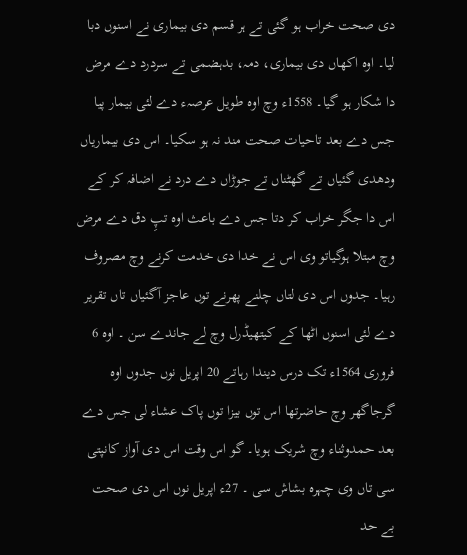دی صحت خراب ہو گئی تے ہر قسم دی بیماری نے اسنوں دبا لیا۔ اوہ اکھاں دی بیماری، دمہ، بدہضمی تے سردرد دے مرض دا شکار ہو گیا۔ 1558ء وچ اوہ طویل عرصہء دے لئی بیمار پيا جس دے بعد تاحیات صحت مند نہ ہو سکیا۔ اس دی بیماریاں ودھدی گئياں تے گھٹناں تے جوڑاں دے درد نے اضافہ کر کے اس دا جگر خراب کر دتا جس دے باعث اوہ تپِ دق دے مرض وچ مبتلا ہوگیاتو وی اس نے خدا دی خدمت کرنے وچ مصروف رہیا۔ جدوں اس دی لتاں چلنے پھرنے توں عاجز آگئياں تاں تقریر دے لئی اسنوں اٹھا کے کیتھیڈرل وچ لے جاندے سن ۔ اوہ 6 فروری 1564ء تک درس دیندا رہاتے 20 اپریل نوں جدوں اوہ گرجاگھر وچ حاضرتھا اس توں بیزا توں پاک عشاء لی جس دے بعد حمدوثناء وچ شریک ہويا۔ گو اس وقت اس دی آواز کانپتی سی تاں وی چہرہ بشاش سی ۔ 27ء اپریل نوں اس دی صحت بے حد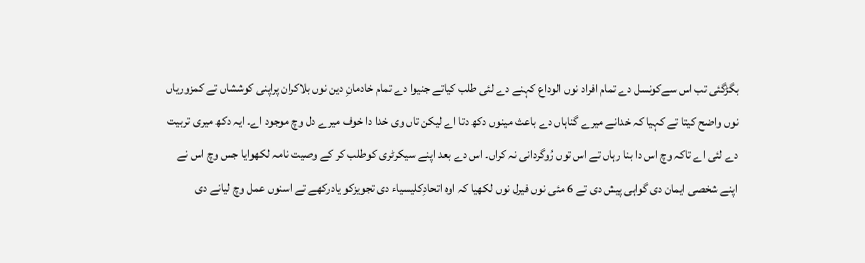بگڑگئی تب اس سےکونسل دے تمام افراد نوں الوداع کہنے دے لئی طلب کیاتے جنیوا دے تمام خادمانِ دین نوں بلاکران پراپنی کوششاں تے کمزوریاں نوں واضح کیتا تے کہیا کہ خدانے میرے گناہاں دے باعث مینوں دکھ دتا اے لیکن تاں وی خدا دا خوف میرے دل وچ موجود اے۔ ایہ دکھ میری تربیت دے لئی اے تاکہ وچ اس دا بنا رہاں تے اس توں رُوگردانی نہ کراں۔ اس دے بعد اپنے سیکرٹری کوطلب کر کے وصیت نامہ لکھوایا جس وچ اس نے اپنے شخصی ایمان دی گواہی پیش دی تے 6 مئی نوں فیرل نوں لکھیا کہ اوہ اتحادِکلیسیاء دی تجویزکو یادرکھے تے اسنوں عمل وچ لیانے دی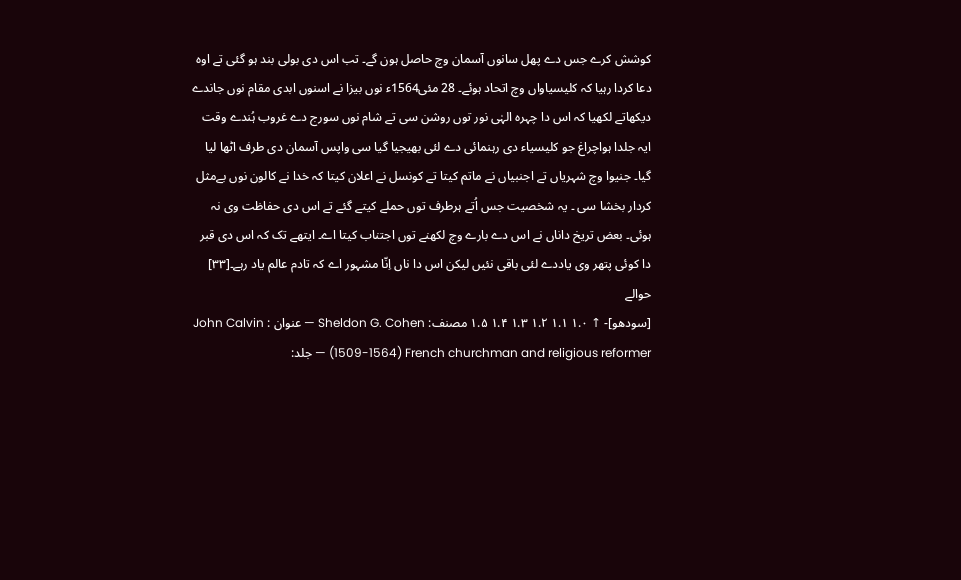کوشش کرے جس دے پھل سانوں آسمان وچ حاصل ہون گے۔ تب اس دی بولی بند ہو گئی تے اوہ دعا کردا رہیا کہ کلیسیاواں وچ اتحاد ہوئے۔ 28 مئی1564ء نوں بیزا نے اسنوں ابدی مقام نوں جاندے دیکھاتے لکھیا کہ اس دا چہرہ الہٰی نور توں روشن سی تے شام نوں سورج دے غروب ہُندے وقت ایہ جلدا ہواچراغ جو کلیسیاء دی رہنمائی دے لئی بھیجیا گیا سی واپس آسمان دی طرف اٹھا لیا گیا۔ جنیوا وچ شہریاں تے اجنبیاں نے ماتم کیتا تے کونسل نے اعلان کیتا کہ خدا نے کالون نوں بےمثل کردار بخشا سی ۔ یہ شخصیت جس اُتے ہرطرف توں حملے کیتے گئے تے اس دی حفاظت وی نہ ہوئی۔ بعض تریخ داناں نے اس دے بارے وچ لکھنے توں اجتناب کیتا اے۔ ایتھے تک کہ اس دی قبر دا کوئی پتھر وی یاددے لئی باقی نئيں لیکن اس دا ناں اِنّا مشہور اے کہ تادم عالم یاد رہے۔[۳۳]
حوالے
[سودھو]- ↑ ۱.۰ ۱.۱ ۱.۲ ۱.۳ ۱.۴ ۱.۵ مصنف: Sheldon G. Cohen — عنوان : John Calvin (1509-1564) French churchman and religious reformer — جلد: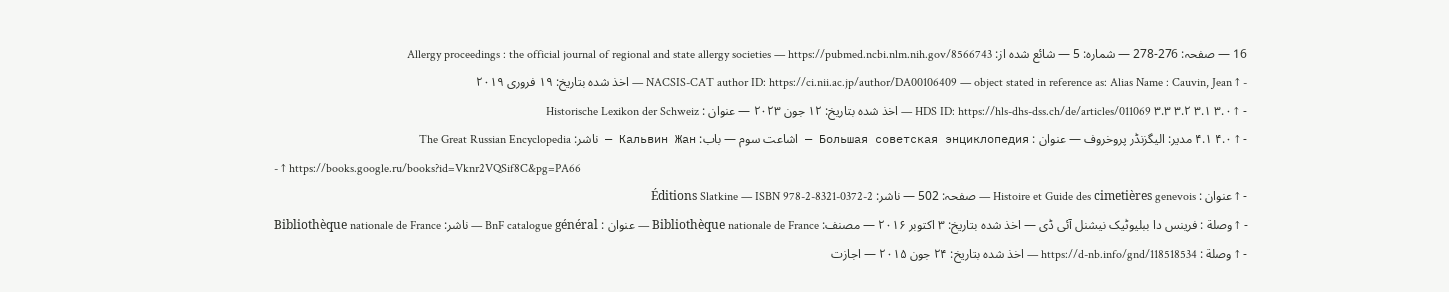16 — صفحہ: 276-278 — شمارہ: 5 — شائع شدہ از: Allergy proceedings : the official journal of regional and state allergy societies — https://pubmed.ncbi.nlm.nih.gov/8566743
- ↑ NACSIS-CAT author ID: https://ci.nii.ac.jp/author/DA00106409 — object stated in reference as: Alias Name : Cauvin, Jean — اخذ شدہ بتاریخ: ۱۹ فروری ۲۰۱۹
- ↑ ۳.۰ ۳.۱ ۳.۲ ۳.۳ HDS ID: https://hls-dhs-dss.ch/de/articles/011069 — اخذ شدہ بتاریخ: ۱۲ جون ۲۰۲۳ — عنوان : Historische Lexikon der Schweiz
- ↑ ۴.۰ ۴.۱ مدیر: الیگزنڈر پروخروف — عنوان : Большая советская энциклопедия — اشاعت سوم — باب: Кальвин Жан — ناشر: The Great Russian Encyclopedia
- ↑ https://books.google.ru/books?id=Vknr2VQSif8C&pg=PA66
- ↑ عنوان : Histoire et Guide des cimetières genevois — صفحہ: 502 — ناشر: Éditions Slatkine — ISBN 978-2-8321-0372-2
- ↑ وصلة : فرینس دا ببلیوٹیک نیشنل آئی ڈی — اخذ شدہ بتاریخ: ۳ اکتوبر ۲۰۱۶ — مصنف: Bibliothèque nationale de France — عنوان : BnF catalogue général — ناشر: Bibliothèque nationale de France
- ↑ وصلة : https://d-nb.info/gnd/118518534 — اخذ شدہ بتاریخ: ۲۴ جون ۲۰۱۵ — اجازت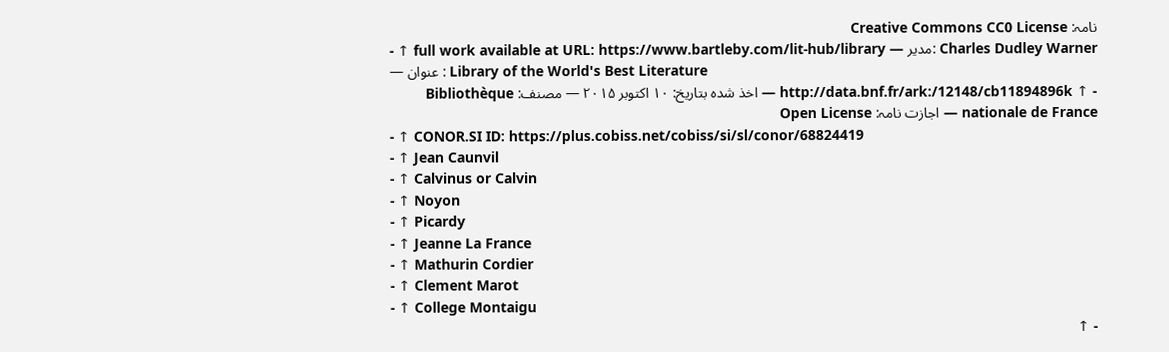نامہ: Creative Commons CC0 License
- ↑ full work available at URL: https://www.bartleby.com/lit-hub/library — مدیر: Charles Dudley Warner — عنوان : Library of the World's Best Literature
- ↑ http://data.bnf.fr/ark:/12148/cb11894896k — اخذ شدہ بتاریخ: ۱۰ اکتوبر ۲۰۱۵ — مصنف: Bibliothèque nationale de France — اجازت نامہ: Open License
- ↑ CONOR.SI ID: https://plus.cobiss.net/cobiss/si/sl/conor/68824419
- ↑ Jean Caunvil
- ↑ Calvinus or Calvin
- ↑ Noyon
- ↑ Picardy
- ↑ Jeanne La France
- ↑ Mathurin Cordier
- ↑ Clement Marot
- ↑ College Montaigu
- ↑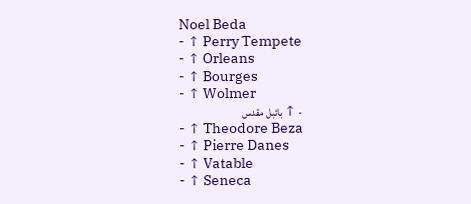Noel Beda
- ↑ Perry Tempete
- ↑ Orleans
- ↑ Bourges
- ↑ Wolmer
- ↑ بائبل مقدس
- ↑ Theodore Beza
- ↑ Pierre Danes
- ↑ Vatable
- ↑ Seneca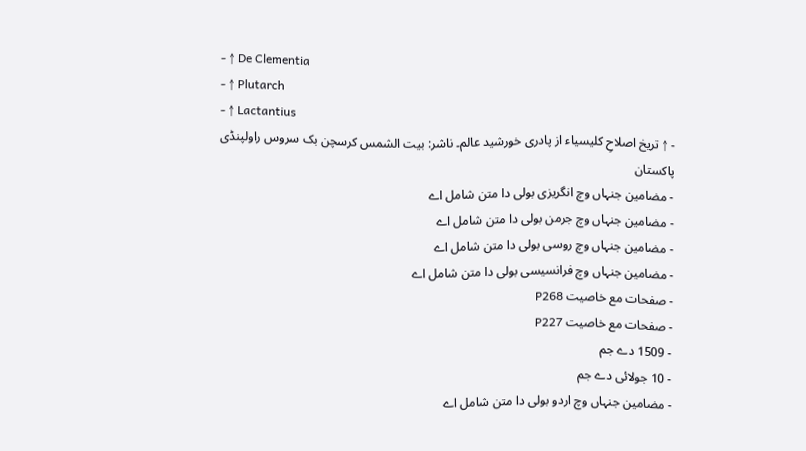- ↑ De Clementia
- ↑ Plutarch
- ↑ Lactantius
- ↑ تریخ اصلاحِ کلیسیاء از پادری خورشید عالم۔ ناشر: بیت الشمس کرسچن بک سروس راولپنڈی پاکستان
- مضامین جنہاں وچ انگریزی بولی دا متن شامل اے
- مضامین جنہاں وچ جرمن بولی دا متن شامل اے
- مضامین جنہاں وچ روسی بولی دا متن شامل اے
- مضامین جنہاں وچ فرانسیسی بولی دا متن شامل اے
- صفحات مع خاصیت P268
- صفحات مع خاصیت P227
- 1509 دے جم
- 10 جولائی دے جم
- مضامین جنہاں وچ اردو بولی دا متن شامل اے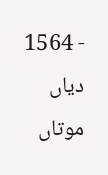- 1564 دیاں موتاں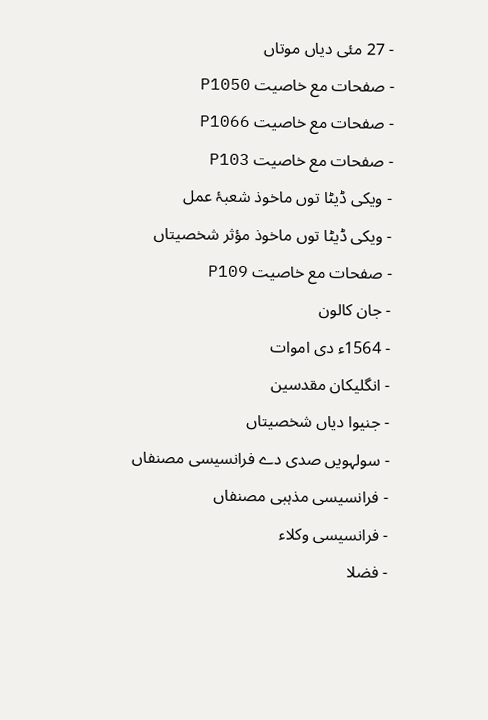- 27 مئی دیاں موتاں
- صفحات مع خاصیت P1050
- صفحات مع خاصیت P1066
- صفحات مع خاصیت P103
- ویکی ڈیٹا توں ماخوذ شعبۂ عمل
- ویکی ڈیٹا توں ماخوذ مؤثر شخصیتاں
- صفحات مع خاصیت P109
- جان کالون
- 1564ء دی اموات
- انگلیکان مقدسین
- جنیوا دیاں شخصیتاں
- سولہويں صدی دے فرانسیسی مصنفاں
- فرانسیسی مذہبی مصنفاں
- فرانسیسی وکلاء
- فضلا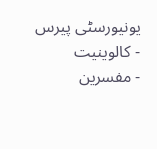یونیورسٹی پیرس
- کالوینیت
- مفسرین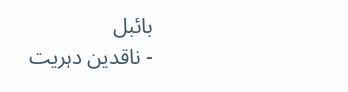بائبل
- ناقدین دہریت